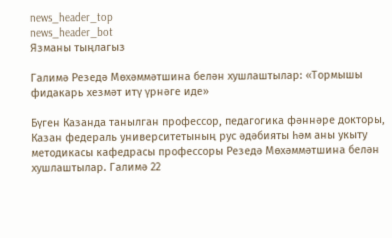news_header_top
news_header_bot
Язманы тыңлагыз

Галимә Резедә Мөхәммәтшина белән хушлаштылар: «Тормышы фидакарь хезмәт итү үрнәге иде»

Бүген Казанда танылган профессор, педагогика фәннәре докторы, Казан федераль университетының рус әдәбияты һәм аны укыту методикасы кафедрасы профессоры Резедә Мөхәммәтшина белән хушлаштылар. Галимә 22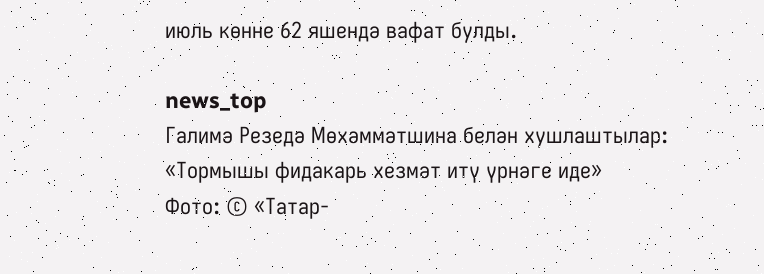июль көнне 62 яшендә вафат булды.

news_top
Галимә Резедә Мөхәммәтшина белән хушлаштылар: «Тормышы фидакарь хезмәт итү үрнәге иде»
Фото: © «Татар-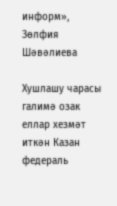информ», Зөлфия Шәвәлиева

Хушлашу чарасы галимә озак еллар хезмәт иткән Казан федераль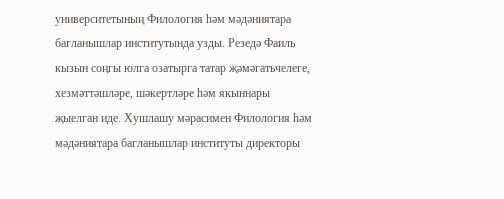университетының Филология һәм мәдәниятара багланышлар институтында узды. Резедә Фаиль кызын соңгы юлга озатырга татар җәмәгатьчелеге, хезмәттәшләре, шәкертләре һәм якыннары җыелган иде. Хушлашу мәрасимен Филология һәм мәдәниятара багланышлар институты директоры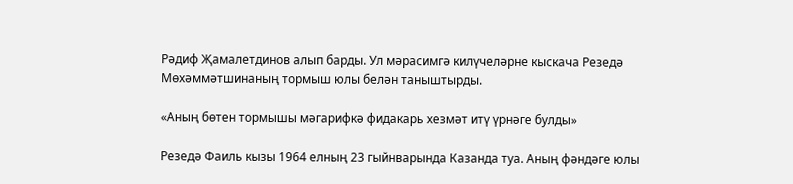Рәдиф Җамалетдинов алып барды. Ул мәрасимгә килүчеләрне кыскача Резедә Мөхәммәтшинаның тормыш юлы белән таныштырды.

«Аның бөтен тормышы мәгарифкә фидакарь хезмәт итү үрнәге булды»

Резедә Фаиль кызы 1964 елның 23 гыйнварында Казанда туа. Аның фәндәге юлы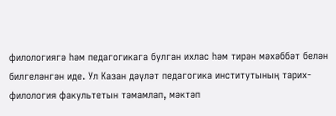филологиягә һәм педагогикага булган ихлас һәм тирән мәхәббәт белән билгеләнгән иде. Ул Казан дәүләт педагогика институтының тарих-филология факультетын тәмамлап, мәктәп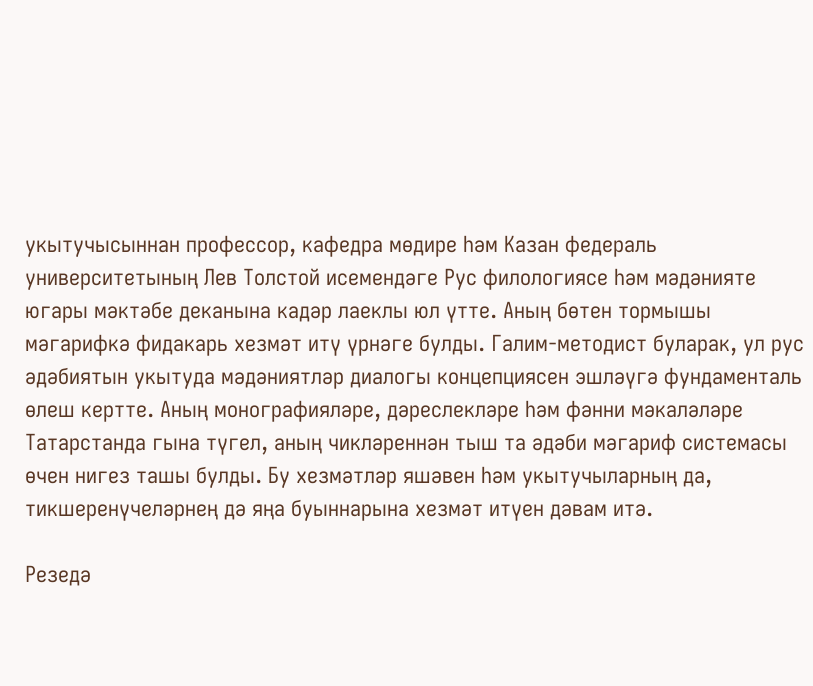укытучысыннан профессор, кафедра мөдире һәм Казан федераль университетының Лев Толстой исемендәге Рус филологиясе һәм мәдәнияте югары мәктәбе деканына кадәр лаеклы юл үтте. Аның бөтен тормышы мәгарифкә фидакарь хезмәт итү үрнәге булды. Галим-методист буларак, ул рус әдәбиятын укытуда мәдәниятләр диалогы концепциясен эшләүгә фундаменталь өлеш кертте. Аның монографияләре, дәреслекләре һәм фәнни мәкаләләре Татарстанда гына түгел, аның чикләреннән тыш та әдәби мәгариф системасы өчен нигез ташы булды. Бу хезмәтләр яшәвен һәм укытучыларның да, тикшеренүчеләрнең дә яңа буыннарына хезмәт итүен дәвам итә.

Резедә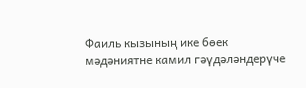Фаиль кызының ике бөек мәдәниятне камил гәүдәләндерүче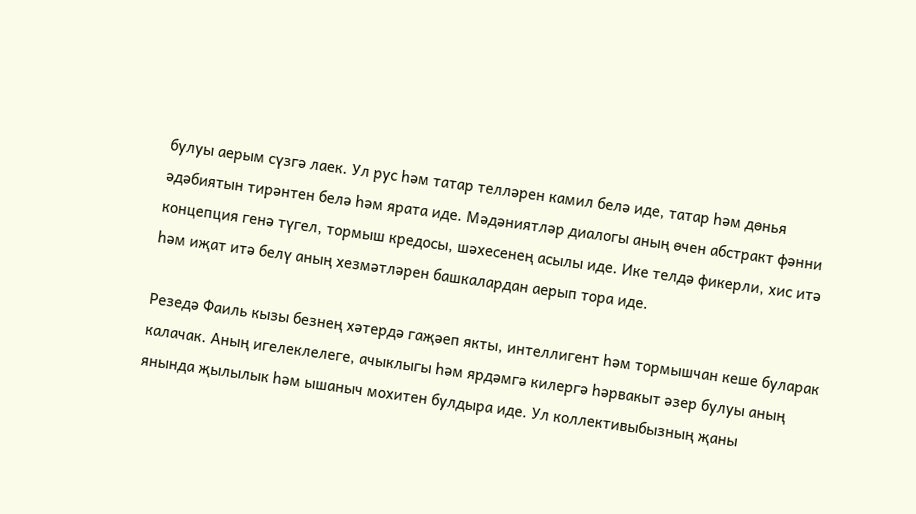булуы аерым сүзгә лаек. Ул рус һәм татар телләрен камил белә иде, татар һәм дөнья әдәбиятын тирәнтен белә һәм ярата иде. Мәдәниятләр диалогы аның өчен абстракт фәнни концепция генә түгел, тормыш кредосы, шәхесенең асылы иде. Ике телдә фикерли, хис итә һәм иҗат итә белү аның хезмәтләрен башкалардан аерып тора иде.

Резедә Фаиль кызы безнең хәтердә гаҗәеп якты, интеллигент һәм тормышчан кеше буларак калачак. Аның игелеклелеге, ачыклыгы һәм ярдәмгә килергә һәрвакыт әзер булуы аның янында җылылык һәм ышаныч мохитен булдыра иде. Ул коллективыбызның җаны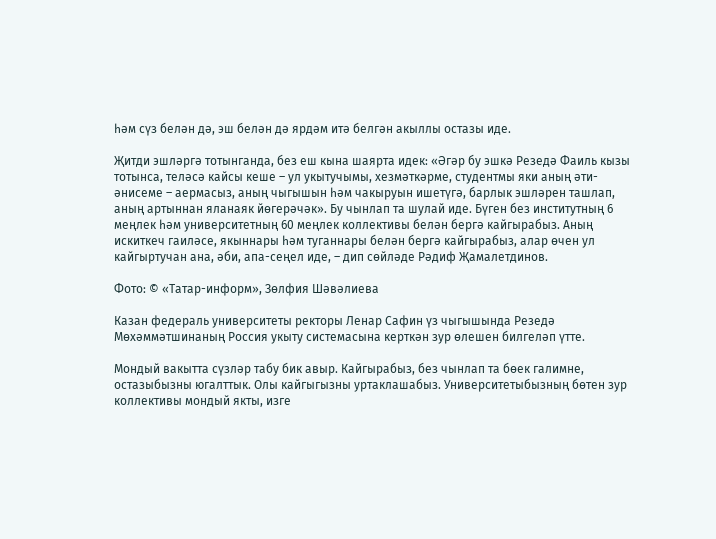һәм сүз белән дә, эш белән дә ярдәм итә белгән акыллы остазы иде.

Җитди эшләргә тотынганда, без еш кына шаярта идек: «Әгәр бу эшкә Резедә Фаиль кызы тотынса, теләсә кайсы кеше – ул укытучымы, хезмәткәрме, студентмы яки аның әти-әнисеме – аермасыз, аның чыгышын һәм чакыруын ишетүгә, барлык эшләрен ташлап, аның артыннан яланаяк йөгерәчәк». Бу чынлап та шулай иде. Бүген без институтның 6 меңлек һәм университетның 60 меңлек коллективы белән бергә кайгырабыз. Аның искиткеч гаиләсе, якыннары һәм туганнары белән бергә кайгырабыз, алар өчен ул кайгыртучан ана, әби, апа-сеңел иде, – дип сөйләде Рәдиф Җамалетдинов.

Фото: © «Татар-информ», Зөлфия Шәвәлиева

Казан федераль университеты ректоры Ленар Сафин үз чыгышында Резедә Мөхәммәтшинаның Россия укыту системасына керткән зур өлешен билгеләп үтте.

Мондый вакытта сүзләр табу бик авыр. Кайгырабыз, без чынлап та бөек галимне, остазыбызны югалттык. Олы кайгыгызны уртаклашабыз. Университетыбызның бөтен зур коллективы мондый якты, изге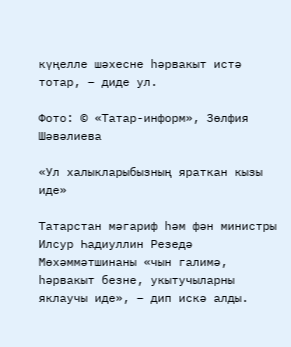күңелле шәхесне һәрвакыт истә тотар, – диде ул.

Фото: © «Татар-информ», Зөлфия Шәвәлиева

«Ул халыкларыбызның яраткан кызы иде»

Татарстан мәгариф һәм фән министры Илсур Һадиуллин Резедә Мөхәммәтшинаны «чын галимә, һәрвакыт безне, укытучыларны яклаучы иде», – дип искә алды.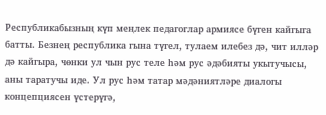Республикабызның күп меңлек педагоглар армиясе бүген кайгыга батты. Безнең республика гына түгел, тулаем илебез дә, чит илләр дә кайгыра, чөнки ул чын рус теле һәм рус әдәбияты укытучысы, аны таратучы иде. Ул рус һәм татар мәдәниятләре диалогы концепциясен үстерүгә,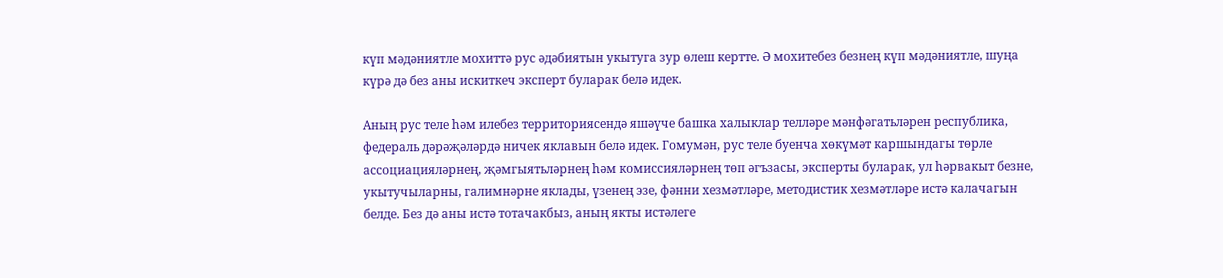күп мәдәниятле мохиттә рус әдәбиятын укытуга зур өлеш кертте. Ә мохитебез безнең күп мәдәниятле, шуңа күрә дә без аны искиткеч эксперт буларак белә идек.

Аның рус теле һәм илебез территориясендә яшәүче башка халыклар телләре мәнфәгатьләрен республика, федераль дәрәҗәләрдә ничек яклавын белә идек. Гомумән, рус теле буенча хөкүмәт каршындагы төрле ассоциацияләрнең, җәмгыятьләрнең һәм комиссияләрнең төп әгъзасы, эксперты буларак, ул һәрвакыт безне, укытучыларны, галимнәрне яклады, үзенең эзе, фәнни хезмәтләре, методистик хезмәтләре истә калачагын белде. Без дә аны истә тотачакбыз, аның якты истәлеге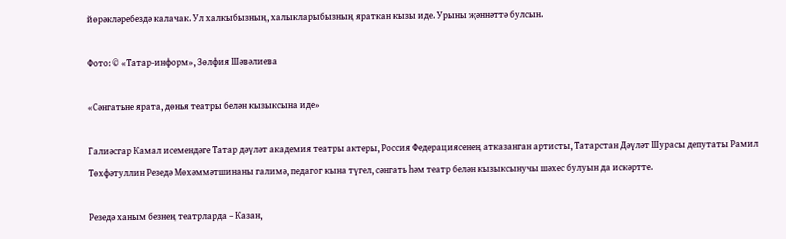йөрәкләребездә калачак. Ул халкыбызның, халыкларыбызның яраткан кызы иде. Урыны җәннәттә булсын.

Фото: © «Татар-информ», Зөлфия Шәвәлиева

«Сәнгатьне ярата, дөнья театры белән кызыксына иде»

Галиәсгар Камал исемендәге Татар дәүләт академия театры актеры, Россия Федерациясенең атказанган артисты, Татарстан Дәүләт Шурасы депутаты Рамил Төхфәтуллин Резедә Мөхәммәтшинаны галимә, педагог кына түгел, сәнгать һәм театр белән кызыксынучы шәхес булуын да искәртте.

Резедә ханым безнең театрларда – Казан,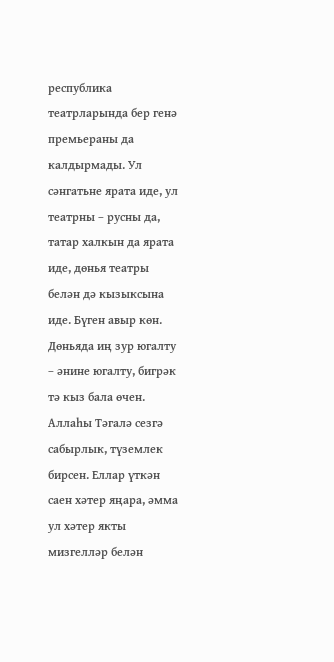республика театрларында бер генә премьераны да калдырмады. Ул сәнгатьне ярата иде, ул театрны – русны да, татар халкын да ярата иде, дөнья театры белән дә кызыксына иде. Бүген авыр көн. Дөньяда иң зур югалту – әнине югалту, бигрәк тә кыз бала өчен. Аллаһы Тәгалә сезгә сабырлык, түземлек бирсен. Еллар үткән саен хәтер яңара, әмма ул хәтер якты мизгелләр белән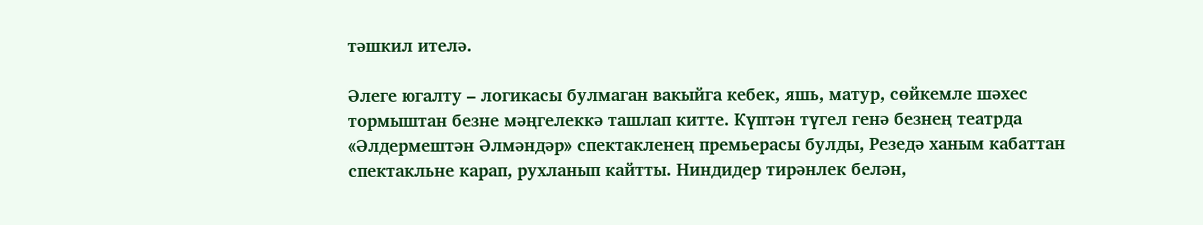тәшкил ителә.

Әлеге югалту – логикасы булмаган вакыйга кебек, яшь, матур, сөйкемле шәхес тормыштан безне мәңгелеккә ташлап китте. Күптән түгел генә безнең театрда «Әлдермештән Әлмәндәр» спектакленең премьерасы булды, Резедә ханым кабаттан спектакльне карап, рухланып кайтты. Ниндидер тирәнлек белән,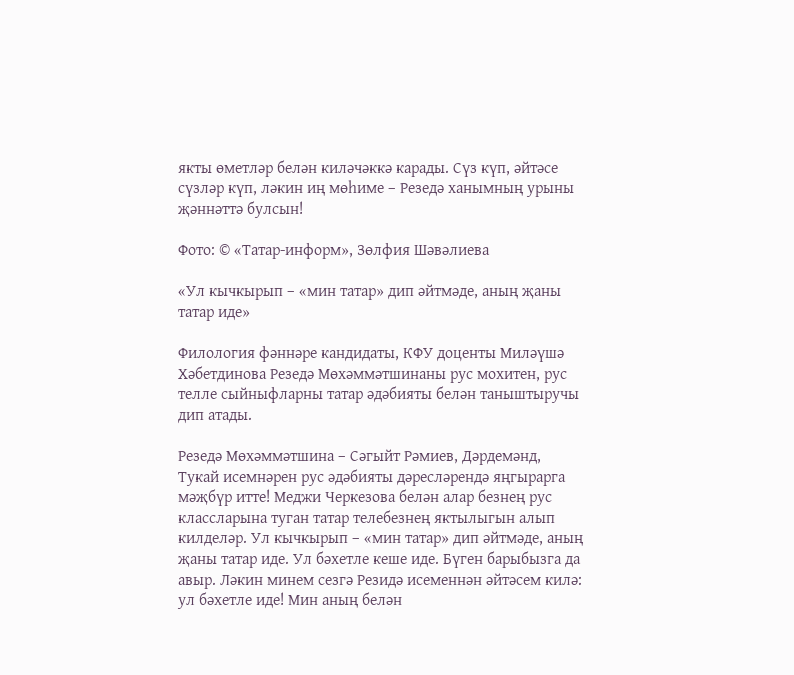якты өметләр белән киләчәккә карады. Сүз күп, әйтәсе сүзләр күп, ләкин иң мөһиме – Резедә ханымның урыны җәннәттә булсын!

Фото: © «Татар-информ», Зөлфия Шәвәлиева

«Ул кычкырып – «мин татар» дип әйтмәде, аның җаны татар иде»

Филология фәннәре кандидаты, КФУ доценты Миләүшә Хәбетдинова Резедә Мөхәммәтшинаны рус мохитен, рус телле сыйныфларны татар әдәбияты белән таныштыручы дип атады.

Резедә Мөхәммәтшина – Сәгыйт Рәмиев, Дәрдемәнд, Тукай исемнәрен рус әдәбияты дәресләрендә яңгырарга мәҗбүр итте! Меджи Черкезова белән алар безнең рус классларына туган татар телебезнең яктылыгын алып килделәр. Ул кычкырып – «мин татар» дип әйтмәде, аның җаны татар иде. Ул бәхетле кеше иде. Бүген барыбызга да авыр. Ләкин минем сезгә Резидә исеменнән әйтәсем килә: ул бәхетле иде! Мин аның белән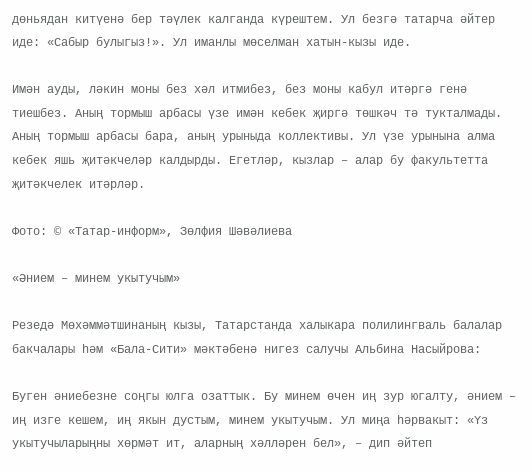дөньядан китүенә бер тәүлек калганда күрештем. Ул безгә татарча әйтер иде: «Сабыр булыгыз!». Ул иманлы мөселман хатын-кызы иде.

Имән ауды, ләкин моны без хәл итмибез, без моны кабул итәргә генә тиешбез. Аның тормыш арбасы үзе имән кебек җиргә төшкәч тә тукталмады. Аның тормыш арбасы бара, аның урыныда коллективы. Ул үзе урынына алма кебек яшь җитәкчеләр калдырды. Егетләр, кызлар – алар бу факультетта җитәкчелек итәрләр.

Фото: © «Татар-информ», Зөлфия Шәвәлиева

«Әнием – минем укытучым»

Резедә Мөхәммәтшинаның кызы, Татарстанда халыкара полилингваль балалар бакчалары һәм «Бала-Сити» мәктәбенә нигез салучы Альбина Насыйрова:

Буген әниебезне соңгы юлга озаттык. Бу минем өчен иң зур югалту, әнием – иң изге кешем, иң якын дустым, минем укытучым. Ул миңа һәрвакыт: «Үз укытучыларыңны хөрмәт ит, аларның хәлләрен бел», – дип әйтеп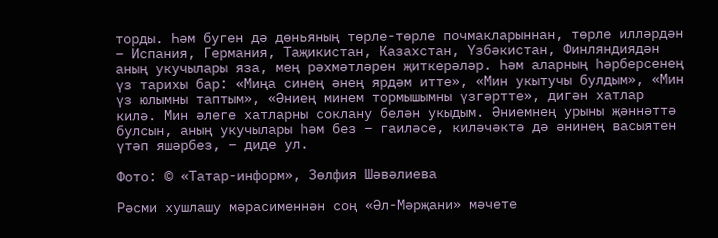торды. Һәм буген дә дөньяның төрле-төрле почмакларыннан, төрле илләрдән – Испания, Германия, Таҗикистан, Казахстан, Үзбәкистан, Финляндиядән аның укучылары яза, мең рәхмәтләрен җиткерәләр. Һәм аларның һәрберсенең үз тарихы бар: «Миңа синең әнең ярдәм итте», «Мин укытучы булдым», «Мин үз юлымны таптым», «Әниең минем тормышымны үзгәртте», дигән хатлар килә. Мин әлеге хатларны соклану белән укыдым. Әниемнең урыны җәннәттә булсын, аның укучылары һәм без – гаиләсе, киләчәктә дә әнинең васыятен үтәп яшәрбез, – диде ул.

Фото: © «Татар-информ», Зөлфия Шәвәлиева

Рәсми хушлашу мәрасименнән соң «Әл-Мәрҗани» мәчете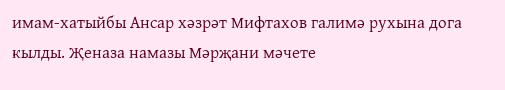имам-хатыйбы Ансар хәзрәт Мифтахов галимә рухына дога кылды. Җеназа намазы Мәрҗани мәчете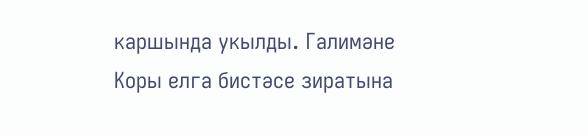каршында укылды. Галимәне Коры елга бистәсе зиратына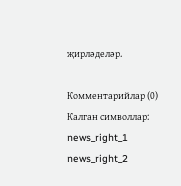җирләделәр.

Комментарийлар (0)
Калган символлар:
news_right_1
news_right_2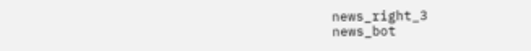news_right_3
news_bot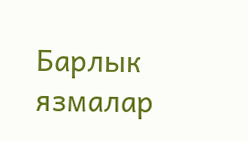Барлык язмалар